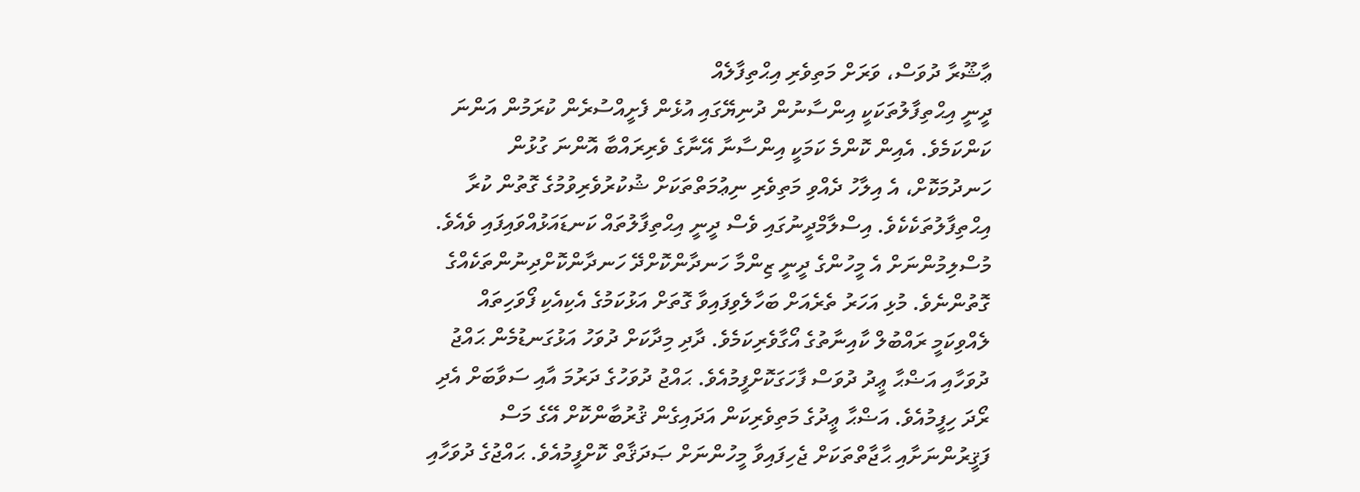ޢާޝޫރާ ދުވަސް، ވަރަށް މަތިވެރި އިޙްތިފާލެއް
ދީނީ އިޙްތިފާލުތަކަކީ އިންސާނުން ދުނިޔޭގައި އުޅެން ފެށީއްސުރެން ކުރަމުން އަންނަ ކަންކަމެވެ. އެއިން ކޮންމެ ކަމަކީ އިންސާނާ އޭނާގެ ވެރިރައްބާ އޮންނަ ގުޅުން ހަނދުމަކޮށް، އެ އިލާހު ދެއްވި މަތިވެރި ނިޢުމަތްތަކަށް ޝުކުރުވެރިވުމުގެ ގޮތުން ކުރާ އިޙްތިފާލުތަކެކެވެ. އިސްލާމްދީނުގައި ވެސް ދީނީ އިޙްތިފާލުތައް ކަނޑައަޅުއްވައިފައި ވެއެވެ. މުސްލިމުންނަށް އެ މީހުންގެ ދީނީ ޒިންމާ ހަނދާންކޮށްދޭ ހަނދާންކޮށްދިނުންތަކެއްގެ ގޮތުންނެވެ. މުޅި އަހަރު ތެރެއަށް ބަހާލެވިފައިވާ ގޮތަށް އަޅުކަމުގެ އެކިއެކި ފޯވަހިތައް ލެއްވިކަމީ ރައްބުލް ކާއިނާތުގެ އޯގާވެރިކަމެވެ. ދާދި މިދާކަށް ދުވަހު އަޅުގަނޑުމެން ޙައްޖު ދުވަހާއި އަޟްޙާ ޢީދު ދުވަސް ފާހަގަކޮށްފީމުއެވެ. ޙައްޖު ދުވަހުގެ ދަރުމަ އާއި ސަވާބަށް އެދި ރޯދަ ހިފީމުއެވެ. އަޟްޙާ ޢީދުގެ މަތިވެރިކަން އަދައިގެން ޤުރުބާންކޮށް އޭގެ މަސް ފަޤީރުންނަށާއި ޙާޖާތްތަކަށް ޖެހިފައިވާ މީހުންނަށް ޞަދަޤާތް ކޮށްފީމުއެވެ. ޙައްޖުގެ ދުވަހާއި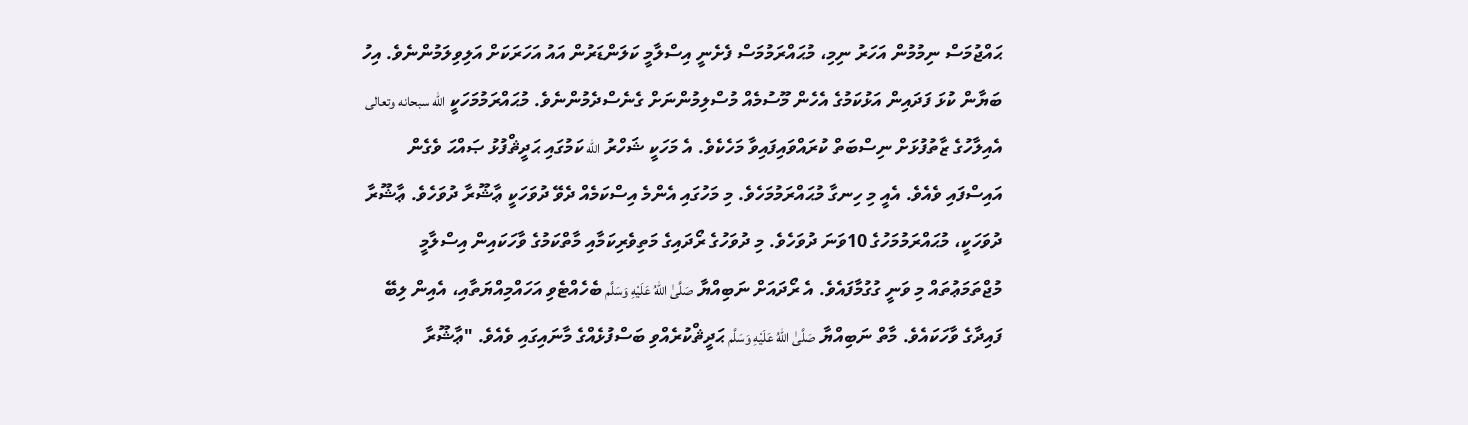ޙައްޖުމަސް ނިމުމުން އަހަރު ނިމި، މުޙައްރަމުމަސް ފެށެނީ އިސްލާމީ ކަލަންޑަރުން އައު އަހަރަކަށް އަލިވިލަމުންނެވެ. އިހު ބަޔާން ކުޅަ ފަދައިން އަޅުކަމުގެ އެހެން މޫސުމެއް މުސްލިމުންނަށް ގެނެސްދެމުންނެވެ. މުޙައްރަމުމަހަކީ الله سبحانه وتعالى އެއިލާހުގެ ޒާތުފުޅަށް ނިސްބަތް ކުރައްވައިފައިވާ މަހެކެވެ. އެ މަހަކީ ޝަހްރު الله ކަމުގައި ޙަދީޘްފުޅު ޞައްޙަ ވެގެން އައިސްފައި ވެއެވެ. އެއީ މި ހިނގާ މުޙައްރަމުމަހެވެ. މި މަހުގައި އެންމެ އިސްކަމެއް ދެވޭ ދުވަހަކީ ޢާޝޫރާ ދުވަހެވެ. ޢާޝޫރާ ދުވަހަކީ، މުޙައްރަމުމަހުގެ 10ވަނަ ދުވަހެވެ. މި ދުވަހުގެ ރޯދައިގެ މަތިވެރިކަމާއި މާތްކަމުގެ ވާހަކައިން އިސްލާމީ މުޖްތަމަޢުތައް މި ވަނީ ގުގުމާފައެވެ. އެ ރޯދައަށް ނަބިއްޔާ صَلَّىٰ اللّٰهُ عَلَيْهِ وَسَلَّم ބެހެއްޓެވި އަހައްމިއްޔަތާއި، އެއިން ލިބޭ ފައިދާގެ ވާހަކައެވެ. މާތް ނަބިއްޔާ صَلَّىٰ اللّٰهُ عَلَيْهِ وَسَلَّم ޙަދީޘްކުރެއްވި ބަސްފުޅެއްގެ މާނައިގައި ވެއެވެ. "ޢާޝޫރާ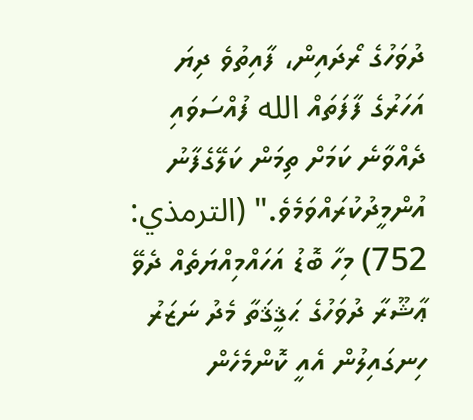ދުވަހުގެ ރޯދައިން، ފާއިތުވެ ދިޔަ އަހަރުގެ ފާފަތައް الله ފުއްސަވައި ދެއްވާނެ ކަމަށް ތިމަން ކަލޭގެފާނު އުންމީދުކުރައްވަމެވެ." (الترمذي: 752) މިހާ ބޮޑު އަހައްމިއްޔަތެއް ދެވޭ ޢާޝޫރާ ދުވަހުގެ ޙަޤީޤަތާ މެދު ނަޒަރު ހިނގައިލުން އެއީ ކޮންމެހެން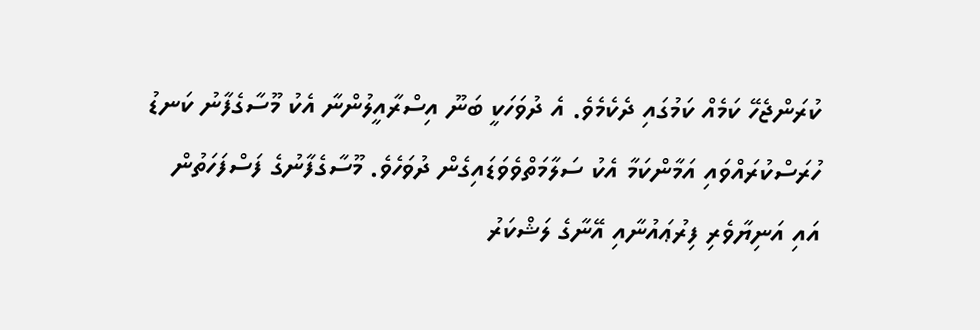ކުރަންޖެހޭ ކަމެއް ކަމުގައި ދެކެމެވެ. އެ ދުވަހަކީ ބަނޫ އިސްރާއީލުންނާ އެކު މޫސާގެފާނު ކަނޑު ހުރަސްކުރައްވައި އަމާންކަމާ އެކު ސަލާމަތްވެވަޑައިގެން ދުވަހެވެ. މޫސާގެފާނުގެ ފަސްފަހަތުން އައި އަނިޔާވެރި ފިރުޢައުނާއި އޭނާގެ ލަޝްކަރު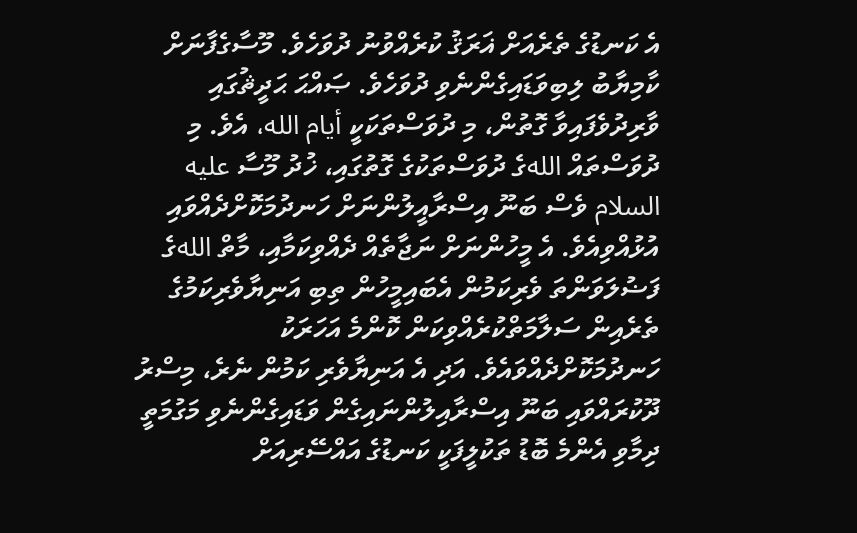އެ ކަނޑުގެ ތެރެއަށް ޣަރަޤު ކުރެއްވުނު ދުވަހެވެ. މޫސާގެފާނަށް ކާމިޔާބު ލިބިވަޑައިގެންނެވި ދުވަހެވެ. ޞައްޙަ ޙަދީޘުގައި ވާރިދުވެފައިވާ ގޮތުން، މި ދުވަސްތަކަކީ أيام الله، އެވެ. މި ދުވަސްތައް اللهގެ ދުވަސްތަކުގެ ގޮތުގައި، ޚުދު މޫސާ عليه السلام ވެސް ބަނޫ އިސްރާއީލުންނަށް ހަނދުމަކޮށްދެއްވައި އުޅުއްވިއެވެ. އެ މީހުންނަށް ނަޖާތެއް ދެއްވިކަމާއި، މާތް اللهގެ ފަޟުލަވަންތަ ވެރިކަމުން އެބައިމީހުން ތިބި އަނިޔާވެރިކަމުގެ ތެރެއިން ސަލާމަތްކުރެއްވިކަން ކޮންމެ އަހަރަކު ހަނދުމަކޮށްދެއްވައެވެ. އަދި އެ އަނިޔާވެރި ކަމުން ނެރެ، މިސްރު ދޫކުރައްވައި ބަނޫ އިސްރާއިލުންނައިގެން ވަޑައިގެންނެވި މަގުމަތީ ދިމާވި އެންމެ ބޮޑު ތަކުލީފަކީ ކަނޑުގެ އައްސޭރިއަށް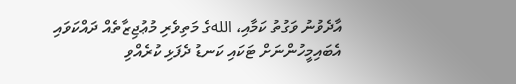އާދެވުނު ވަގުތު ކަމާއި، اللهގެ މަތިވެރި މުޢުޖިޒާތެއް ދައްކަވައި އެބައިމީހުންނަށް ޓަކައި ކަނޑު ދެފަޅި ކުރެއްވި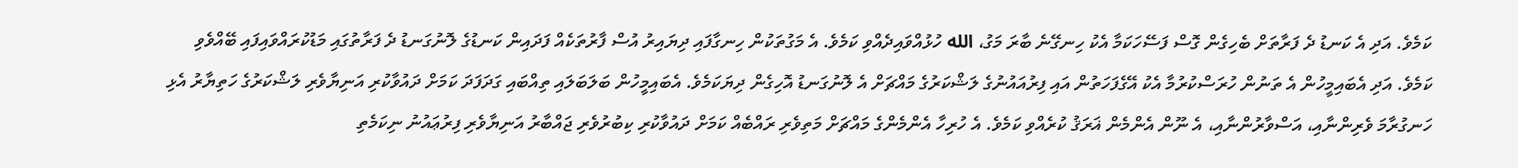ކަމެވެ. އަދި އެ ކަނޑު ދެ ފަރާތަށް ބެހިގެން ގޮސް ފަސޭހަކަމާ އެކު ހިނގޭނެ ބާރަ މަގު، الله ހުޅުއްވައިދެއްވި ކަމެވެ. އެ މަގުތަކުން ހިނގާފައި ދިޔައިރު އުސް ފާރުތަކެއް ފަދައިން ކަނޑުގެ ލޮނުގަނޑު ދެ ފަރާތުގައި މަޑުކުރައްވައިފައި ބޭއްވެވި ކަމެވެ. އަދި އެބައިމީހުން އެ ތަނުން ހުރަސްކުރުމާ އެކު އޭގެފަހަތުން އައި ފިރުއައުނުގެ ލަޝްކަރުގެ މައްޗަށް އެ ލޮނުގަނޑު އޮހިގެން ދިޔަކަމެވެ. އެބައިމީހުން ބަލަބަލައި ތިއްބައި ގަދަފަދަ ކަމަށް ދައުވާކުރި އަނިޔާވެރި ލަޝްކަރުގެ ހަތިޔާރު އެޅި ހަނގުރާމަ ވެރިންނާއި، އަސްވާރުންނާއި، އެ ނޫން އެންމެން ޣަރަޤު ކުރެއްވި ކަމެވެ. އެ ހުރިހާ އެންމެންގެ މައްޗަށް މަތިވެރި ރައްބެއް ކަމަށް ދައުވާކުރި ކިބުރުވެރި ޖައްބާރު އަނިޔާވެރި ފިރުޢައުނު ނިކަމެތި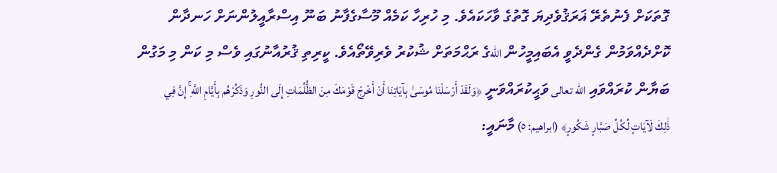ގޮތަކަށް ފެނުތެރޭ ޣަރަޤުވެދިޔަ ގޮތުގެ ވާހަކައެވެ. މި ހުރިހާ ކަމެއް މޫސާގެފާނު ބަނޫ އިސްރާއީލުންނަށް ހަނދާން ކޮށްދެއްވަމުން ގެންދެވީ އެބައިމީހުން اللهގެ ރަޙްމަތަށް ޝުކުރު ވެރިވޭތޯއެވެ. ކީރިތި ޤުރުއާނުގައި ވެސް މި ކަން މި މަގުން ބަޔާން ކުރައްވައި الله تعالى ވަޙީކުރައްވަނީ ﴿وَلَقَدْ أَرْسَلْنَا مُوسَىٰ بِآيَاتِنَا أَنْ أَخْرِجْ قَوْمَكَ مِنَ الظُّلُمَاتِ إِلَى النُّورِ وَذَكِّرْهُم بِأَيَّامِ اللَّهِ ۚ إِنَّ فِي ذَٰلِكَ لَآيَاتٍ لِّكُلِّ صَبَّارٍ شَكُورٍ﴾ (ابراهيم: ٥) މާނައީ: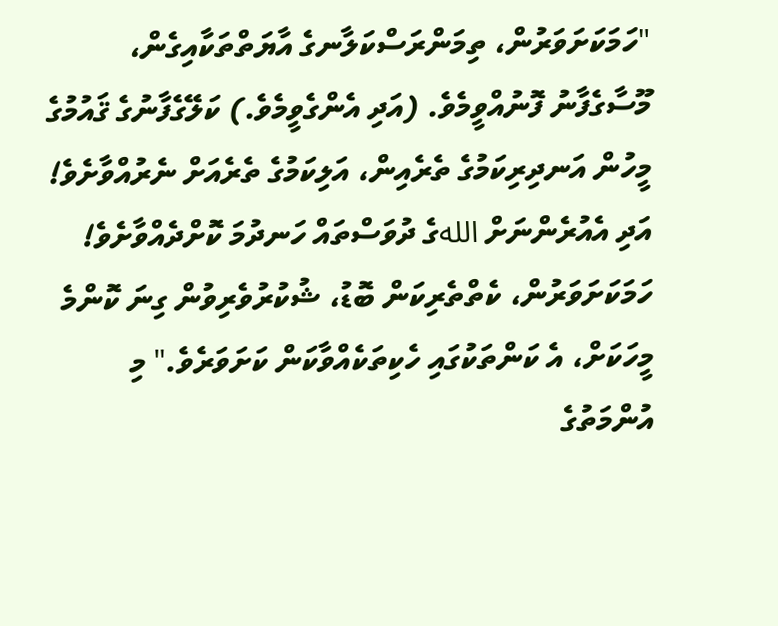"ހަމަކަށަވަރުން، ތިމަންރަސްކަލާނގެ އާޔަތްތަކާއިގެން، މޫސާގެފާނު ފޮނުއްވީމެވެ. (އަދި އެންގެވީމެވެ.) ކަލޭގެފާނުގެ ޤައުމުގެ މީހުން އަނދިރިކަމުގެ ތެރެއިން، އަލިކަމުގެ ތެރެއަށް ނެރުއްވާށެވެ! އަދި އެއުރެންނަށް اللهގެ ދުވަސްތައް ހަނދުމަ ކޮށްދެއްވާށެވެ! ހަމަކަށަވަރުން، ކެތްތެރިކަން ބޮޑު، ޝުކުރުވެރިވުން ގިނަ ކޮންމެ މީހަކަށް، އެ ކަންތަކުގައި ހެކިތަކެއްވާކަން ކަށަވަރެވެ." މި އުންމަތުގެ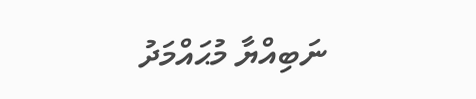ނަބިއްޔާ މުޙައްމަދު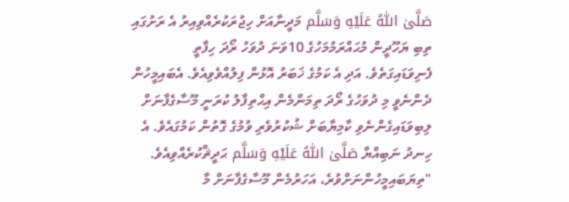صَلَّىٰ اللّٰهُ عَلَيْهِ وَسَلَّم މަދީނާއަށް ހިޖުރަކުރެއްވިއިރު އެ ރަށުގައި ތިބި ޔަހޫދީން މުޙައްރަމުމަހުގެ 10ވަނަ ދުވަހު ރޯދަ ހިފާތީ ފެނިވަޑައިގަތެވެ. އަދި އެ ކަމުގެ ޚަބަރު އޮޅުން ފިލުއްވެވިއެވެ. އެބައިމީހުން ދެންނެވީ މި ދުވަހުގެ ރޯދަ ތިމަންމެން އިޙްތިފާލު ކުރަނީ މޫސާގެފާނަށް ލިބިވަޑައިގެންނެވި ކާމިޔާބަށް ޝުކުރުވެރި ވުމުގެ ގޮތުން ކަމުގައެވެ. އެ ހިނދު ނަބިއްޔާ صَلَّىٰ اللّٰهُ عَلَيْهِ وَسَلَّم ޙަދީޘްކުރެއްވިއެވެ. "ތިޔަބައިމީހުންނަށްވުރެ، އަހަރުމެން މޫސާގެފާނަށް މާ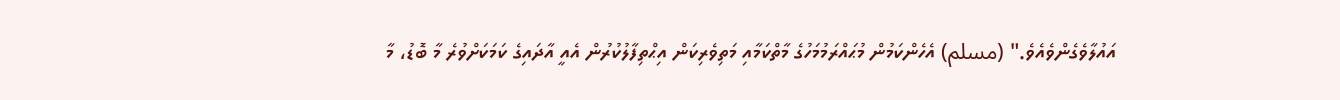އައުލާވެގެންވެއެވެ." (مسلم) އެހެންކަމުން މުޙައްރަމުމަހުގެ މާތްކަމާއި މަތިވެރިކަން އިޙްތިފާލުކުރުން އެއީ އާދައިގެ ކަމަކަށްވުރެ މާ ބޮޑު، މާ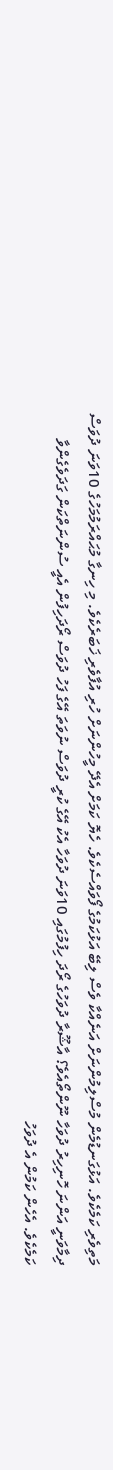މަތިވެރި ކަމެކެވެ. އަޅުގަނޑުމެން މުސްލިމުންނަށް އަނެއްކާ ވެސް ލިބޭ އަޅުކަމުގެ ފޯވައްސެކެވެ. ހެޔޮ ކަމަށް އެދޭ މީހުންނަށް ހުރި އުފާވެރި ޚަބަރެކެވެ. މި ހިނގާ މުޙައްރަމުމަހުގެ 10ވަނަ ދުވަސް ދިމާވަނީ އަންނަ ހޮނިހިރު ދުވަހާ ނޫންތޯއެވެ؟ އާޝޫރާ ދުވަހުގެ ރޯދަ ހިފުމުގައި 10ވަނަ ދުވަހާ އެކު އޭގެ ކުރީ ދުވަސް ނުވަތަ އޭގެ ފަހު ދުވަސް ރޯދަހިފުން އެއީ ސުންނަތްކަން ގަދަވެގެންވާ ކަމެކެވެ. އެހެން ކަމުން އެ ދުވަހު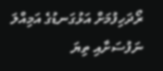ރޯދަހިފުމަށް އަޅުގަނޑުގެ އަމިއްލަ ނަފުސަށާއި ތިޔަ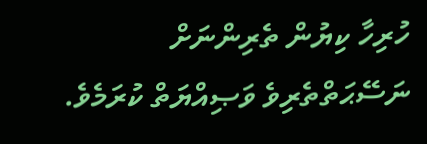ހުރިހާ ކިޔުން ތެރިންނަށް ނަސޭޙަތްތެރިވެ ވަޞިއްޔަތް ކުރަމެވެ.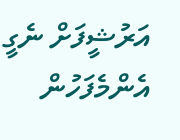އަރުޝީފަށް ނެގީ
އެންމެފަހުން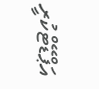އަޕްޑޭޓްކުރީ